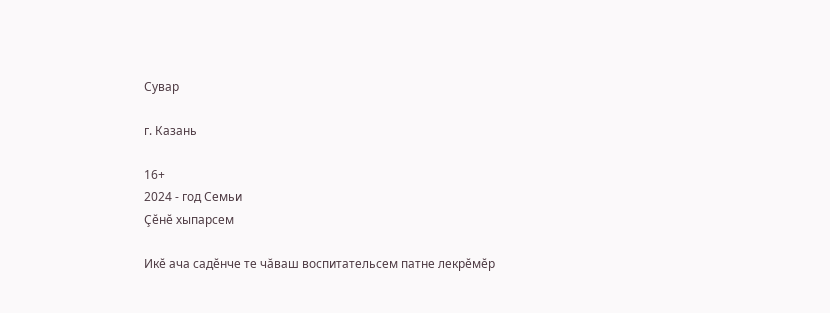Сувар

г. Казань

16+
2024 - год Семьи
Çӗнӗ хыпарсем

Икӗ ача садӗнче те чăваш воспитательсем патне лекрӗмӗр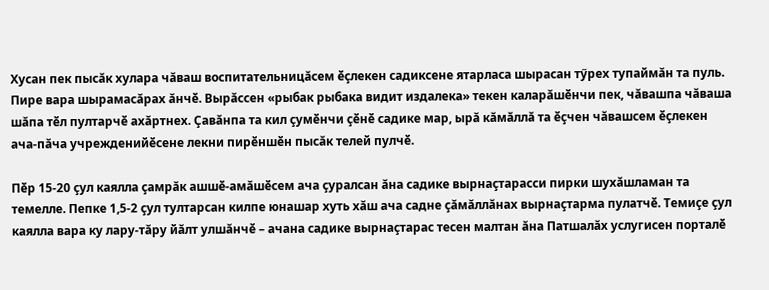Хусан пек пысăк хулара чăваш воспитательницăсем ӗçлекен садиксене ятарласа шырасан тӳрех тупаймăн та пуль. Пире вара шырамасăрах ăнчӗ. Вырăссен «рыбак рыбака видит издалека» текен каларăшӗнчи пек, чăвашпа чăваша шăпа тӗл пултарчӗ ахăртнех. Çавăнпа та кил çумӗнчи çӗнӗ садике мар, ырă кăмăллă та ӗçчен чăвашсем ӗçлекен ача-пăча учрежденийӗсене лекни пирӗншӗн пысăк телей пулчӗ.

Пӗр 15-20 çул каялла çамрăк ашшӗ-амăшӗсем ача çуралсан ăна садике вырнаçтарасси пирки шухăшламан та темелле. Пепке 1,5-2 çул тултарсан килпе юнашар хуть хăш ача садне çăмăллăнах вырнаçтарма пулатчӗ. Темиçе çул каялла вара ку лару-тăру йăлт улшăнчӗ – ачана садике вырнаçтарас тесен малтан ăна Патшалăх услугисен порталӗ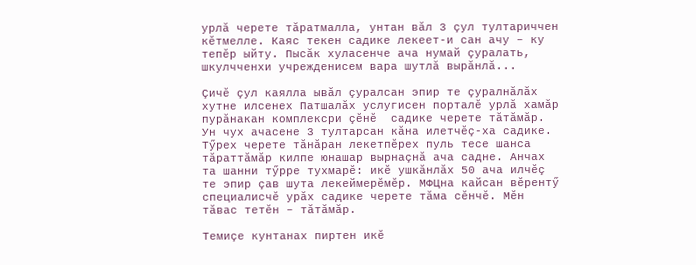урлă черете тăратмалла, унтан вăл 3 çул тултариччен кӗтмелле. Каяс текен садике лекеет-и сан ачу – ку тепӗр ыйту. Пысăк хуласенче ача нумай çуралать, шкулчченхи учрежденисем вара шутлă вырăнлă...

Çичӗ çул каялла ывăл çуралсан эпир те çуралнăлăх хутне илсенех Патшалăх услугисен порталӗ урлă хамăр пурăнакан комплексри çӗнӗ  садике черете тăтăмăр. Ун чух ачасене 3 тултарсан кăна илетчӗç-ха садике. Тӳрех черете тăнăран лекетпӗрех пуль тесе шанса тăраттăмăр килпе юнашар вырнаçнă ача садне. Анчах та шанни тӳрре тухмарӗ: икӗ ушкăнлăх 50 ача илчӗç те эпир çав шута лекеймерӗмӗр. МФЦна кайсан вӗрентӳ специалисчӗ урăх садике черете тăма сӗнчӗ. Мӗн тăвас тетӗн – тăтăмăр.

Темиçе кунтанах пиртен икӗ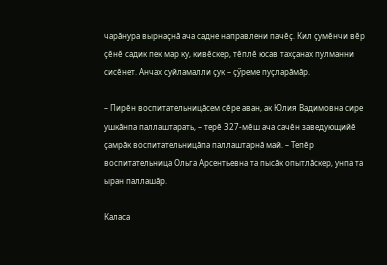чарăнура вырнаçнă ача садне направлени пачӗç. Кил çумӗнчи вӗр çӗнӗ садик пек мар ку, кивӗскер, тӗплӗ юсав тахçанах пулманни сисӗнет. Анчах суйламалли çук – çӳреме пуçларăмăр.

– Пирӗн воспитательницăсем сӗре аван, ак Юлия Вадимовна сире ушкăнпа паллаштарать, – терӗ 327-мӗш ача сачӗн заведующийӗ çамрăк воспитательницăпа паллаштарнă май. – Тепӗр воспитательница Ольга Арсентьевна та пысăк опытлăскер, унпа та ыран паллашăр.

Каласа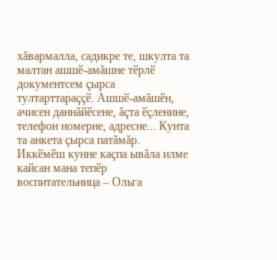хăвармалла, садикре те, шкулта та малтан ашшӗ-амăшне тӗрлӗ документсем çырса тултарттараççӗ. Ашшӗ-амăшӗн, ачисен даннăйӗсене, ăçта ӗçленине, телефон номерне, адресне... Кунта та анкета çырса патăмăр. Иккӗмӗш кунне каçпа ывăла илме кайсан мана тепӗр воспитательница – Ольга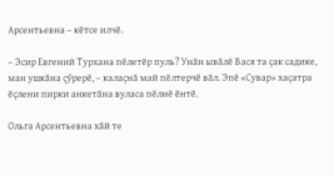Арсентьевна – кӗтсе илчӗ.

– Эсир Евгений Турхана пӗлетӗр пуль? Унăн ывăлӗ Вася та çак садике, ман ушкăна çӳрерӗ, – калаçнă май пӗлтерчӗ вăл. Эпӗ «Сувар» хаçатра ӗçлени пирки анкетăна вуласа пӗлнӗ ӗнтӗ.

Ольга Арсентьевна хăй те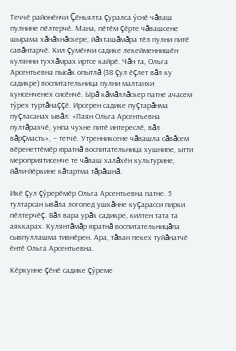Теччӗ районӗнчи Çӗньялта çуралса ӳснӗ чăваш пулнине пӗлтерчӗ. Мана, пӗтӗм çӗрте чăвашсене шырама хăнăхнăскере, йăхташăмăра тӗл пулни питӗ савăнтарчӗ. Кил çумӗнчи садике лекейменнишӗн кулянни туххăмрах иртсе кайрӗ. Чăн та, Ольга Арсентьевна пысăк опытлă (38 çул ӗçлет вăл ку садикре) воспитательница пулни малтанхи кунсенченех сисӗнчӗ. Ырă кăмăллăскер патне ачасем тӳрех туртăнаççӗ. Ирсерен садике пуçтарăнма пуçласанах ывăл: «Паян Ольга Арсентьевна пултăрахчӗ, унпа чухне питӗ интереслӗ, вăл вăрçмасть», – тетчӗ. Утренниксене чăвашла сăвăсем вӗренеттӗмӗр юратнă воспитательница хушнипе, ытти мероприятисенче те чăваш халăхӗн культурине, йăли-йӗркине кăтартма тăрăшнă.

Икӗ çул çӳрерӗмӗр Ольга Арсентьевна патне. 5 тултарсан ывăла логопед ушкăнне куçарасси пирки пӗлтерчӗç. Вăл вара урăх садикре, килтен тата та аяккарах. Кулянтăмăр юратнă воспитательницăпа сывпуллашма тивнӗрен. Ара, тăван пекех туйăнатчӗ ӗнтӗ Ольга Арсентьевна.

Кӗркунне çӗнӗ садике çӳреме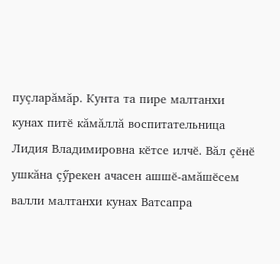пуçларăмăр. Кунта та пире малтанхи кунах питӗ кăмăллă воспитательница Лидия Владимировна кӗтсе илчӗ. Вăл çӗнӗ ушкăна çӳрекен ачасен ашшӗ-амăшӗсем валли малтанхи кунах Ватсапра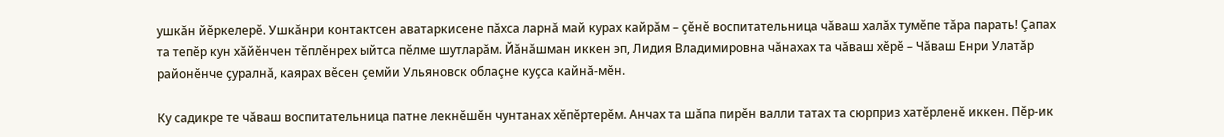ушкăн йӗркелерӗ. Ушкăнри контактсен аватаркисене пăхса ларнă май курах кайрăм – çӗнӗ воспитательница чăваш халăх тумӗпе тăра парать! Çапах та тепӗр кун хăйӗнчен тӗплӗнрех ыйтса пӗлме шутларăм. Йăнăшман иккен эп, Лидия Владимировна чăнахах та чăваш хӗрӗ – Чăваш Енри Улатăр районӗнче çуралнă, каярах вӗсен çемйи Ульяновск облаçне куçса кайнă-мӗн.

Ку садикре те чăваш воспитательница патне лекнӗшӗн чунтанах хӗпӗртерӗм. Анчах та шăпа пирӗн валли татах та сюрприз хатӗрленӗ иккен. Пӗр-ик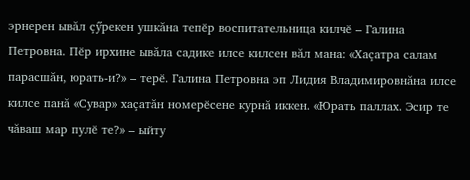эрнерен ывăл çӳрекен ушкăна тепӗр воспитательница килчӗ – Галина Петровна. Пӗр ирхине ывăла садике илсе килсен вăл мана: «Хаçатра салам парасшăн, юрать-и?» – терӗ. Галина Петровна эп Лидия Владимировнăна илсе килсе панă «Сувар» хаçатăн номерӗсене курнă иккен. «Юрать паллах. Эсир те чăваш мар пулӗ те?» – ыйту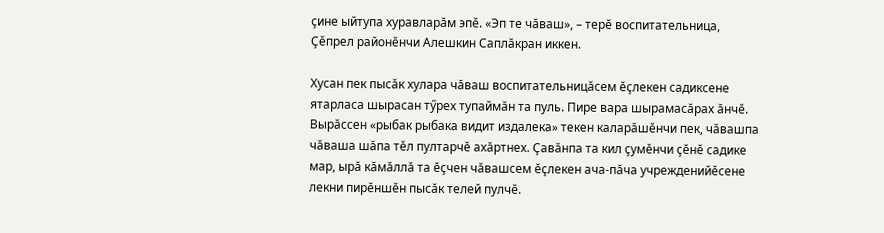çине ыйтупа хуравларăм эпӗ. «Эп те чăваш», – терӗ воспитательница, Çӗпрел районӗнчи Алешкин Саплăкран иккен.

Хусан пек пысăк хулара чăваш воспитательницăсем ӗçлекен садиксене ятарласа шырасан тӳрех тупаймăн та пуль. Пире вара шырамасăрах ăнчӗ. Вырăссен «рыбак рыбака видит издалека» текен каларăшӗнчи пек, чăвашпа чăваша шăпа тӗл пултарчӗ ахăртнех. Çавăнпа та кил çумӗнчи çӗнӗ садике мар, ырă кăмăллă та ӗçчен чăвашсем ӗçлекен ача-пăча учрежденийӗсене лекни пирӗншӗн пысăк телей пулчӗ.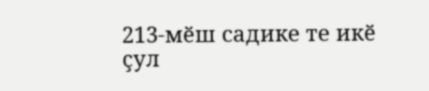213-мӗш садике те икӗ çул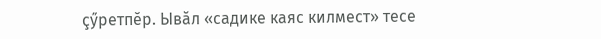çӳретпӗр. Ывăл «садике каяс килмест» тесе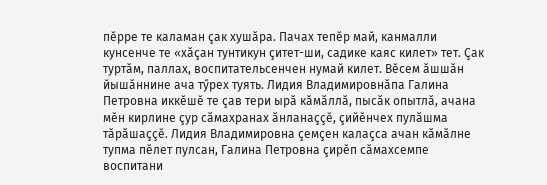пӗрре те каламан çак хушăра. Пачах тепӗр май, канмалли кунсенче те «хăçан тунтикун çитет-ши, садике каяс килет» тет. Çак туртăм, паллах, воспитательсенчен нумай килет. Вӗсем ăшшăн йышăннине ача тӳрех туять. Лидия Владимировнăпа Галина Петровна иккӗшӗ те çав тери ырă кăмăллă, пысăк опытлă, ачана мӗн кирлине çур сăмахранах ăнланаççӗ, çийӗнчех пулăшма тăрăшаççӗ. Лидия Владимировна çемçен калаçса ачан кăмăлне тупма пӗлет пулсан, Галина Петровна çирӗп сăмахсемпе воспитани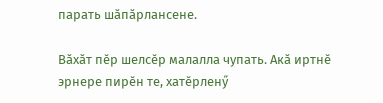парать шăпăрлансене.

Вăхăт пӗр шелсӗр малалла чупать. Акă иртнӗ эрнере пирӗн те, хатӗрленӳ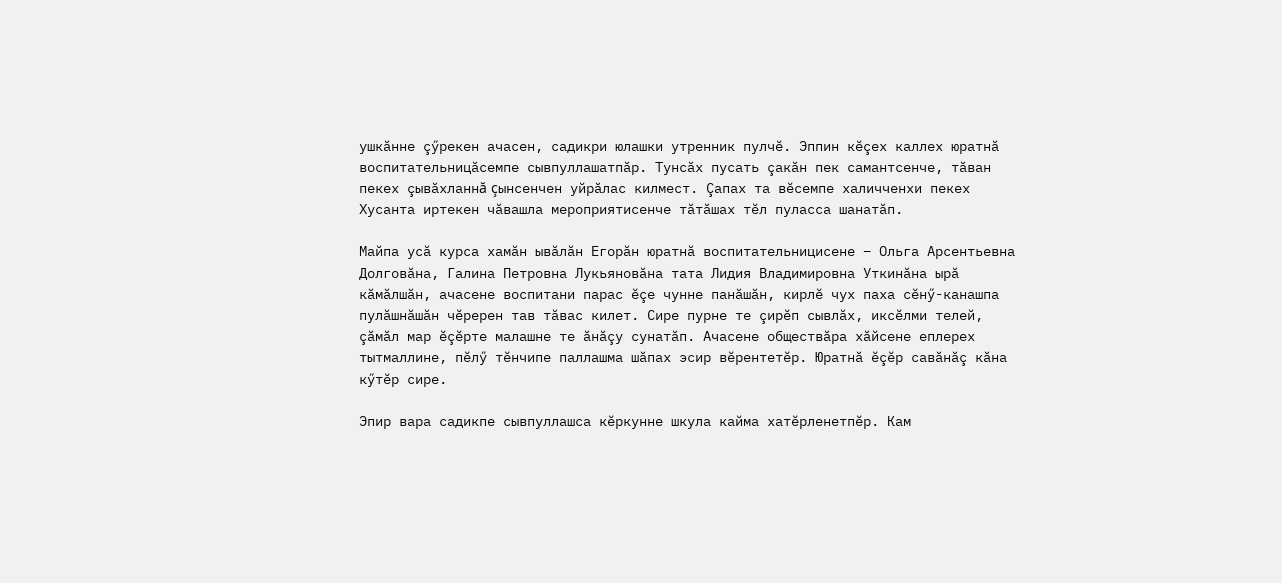ушкăнне çӳрекен ачасен, садикри юлашки утренник пулчӗ. Эппин кӗçех каллех юратнă воспитательницăсемпе сывпуллашатпăр. Тунсăх пусать çакăн пек самантсенче, тăван пекех çывăхланнă çынсенчен уйрăлас килмест. Çапах та вӗсемпе халичченхи пекех Хусанта иртекен чăвашла мероприятисенче тăтăшах тӗл пуласса шанатăп.

Майпа усă курса хамăн ывăлăн Егорăн юратнă воспитательницисене – Ольга Арсентьевна Долговăна, Галина Петровна Лукьяновăна тата Лидия Владимировна Уткинăна ырă кăмăлшăн, ачасене воспитани парас ӗçе чунне панăшăн, кирлӗ чух паха сӗнӳ-канашпа пулăшнăшăн чӗререн тав тăвас килет. Сире пурне те çирӗп сывлăх, иксӗлми телей, çăмăл мар ӗçӗрте малашне те ăнăçу сунатăп. Ачасене обществăра хăйсене еплерех тытмаллине, пӗлӳ тӗнчипе паллашма шăпах эсир вӗрентетӗр. Юратнă ӗçӗр савăнăç кăна кӳтӗр сире.

Эпир вара садикпе сывпуллашса кӗркунне шкула кайма хатӗрленетпӗр. Кам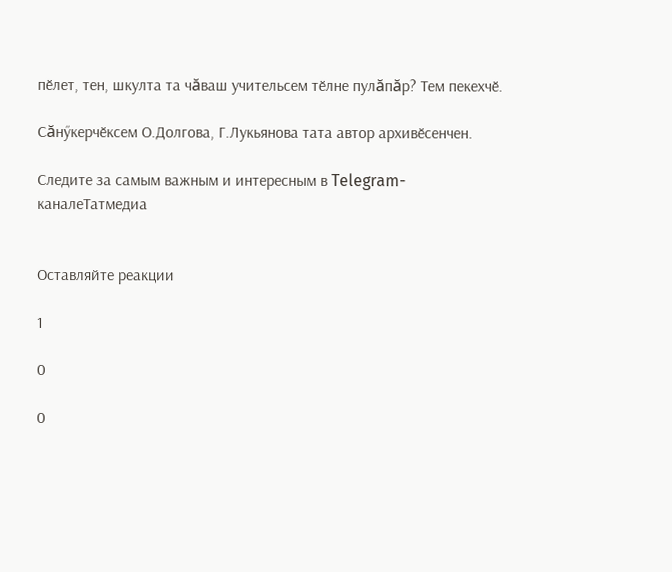пӗлет, тен, шкулта та чăваш учительсем тӗлне пулăпăр? Тем пекехчӗ.

Сăнӳкерчӗксем О.Долгова, Г.Лукьянова тата автор архивӗсенчен.

Следите за самым важным и интересным в Telegram-каналеТатмедиа


Оставляйте реакции

1

0

0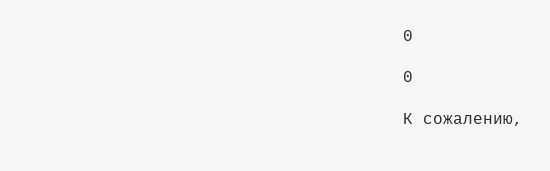0

0

К сожалению,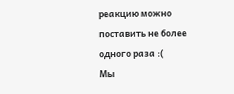реакцию можно поставить не более одного раза :(
Мы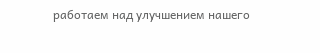работаем над улучшением нашего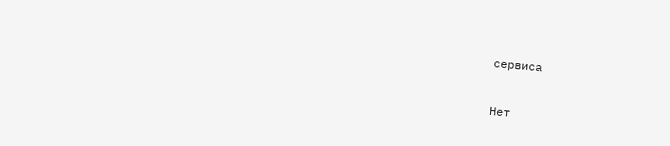сервиса

Нет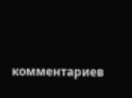комментариев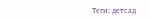Теги: детсад